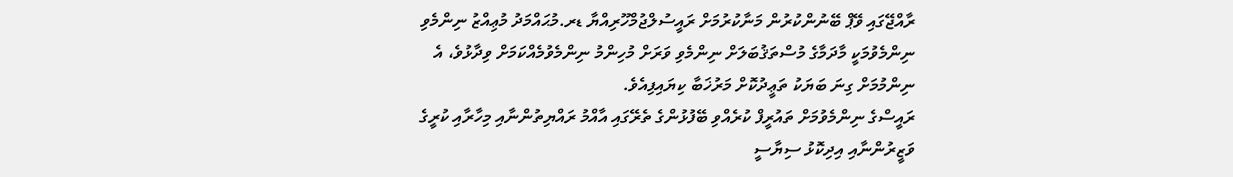ރާއްޖޭގައި ވޭޕް ބޭނުންކުރުން މަނާކުރުމަށް ރައީސުލްޖުމްހޫރިއްޔާ ޑރ.މުޙައްމަދު މުޢިއްޒު ނިންމެވި ނިންމެވުމަކީ މާދަމާގެ މުސްތަޤުބަލަށް ނިންމެވި ވަރަށް މުހިންމު ނިންމެވުމެއްކަމަށް ވިދާޅުވެ، އެ ނިންމުމަށް ގިނަ ބަޔަކު ތަޢީދުކޮށް މަރުޚަބާ ކިޔައިފިއެވެ.
ރައީސްގެ ނިންމެވުމަށް ތައުރީފް ކުރެއްވި ބޭފުޅުންގެ ތެރޭގައި އާއްމު ރައްޔިތުންނާއި މިހާރާއި ކުރީގެ ވަޒީރުންނާއި އިދިކޮޅު ސިޔާސީ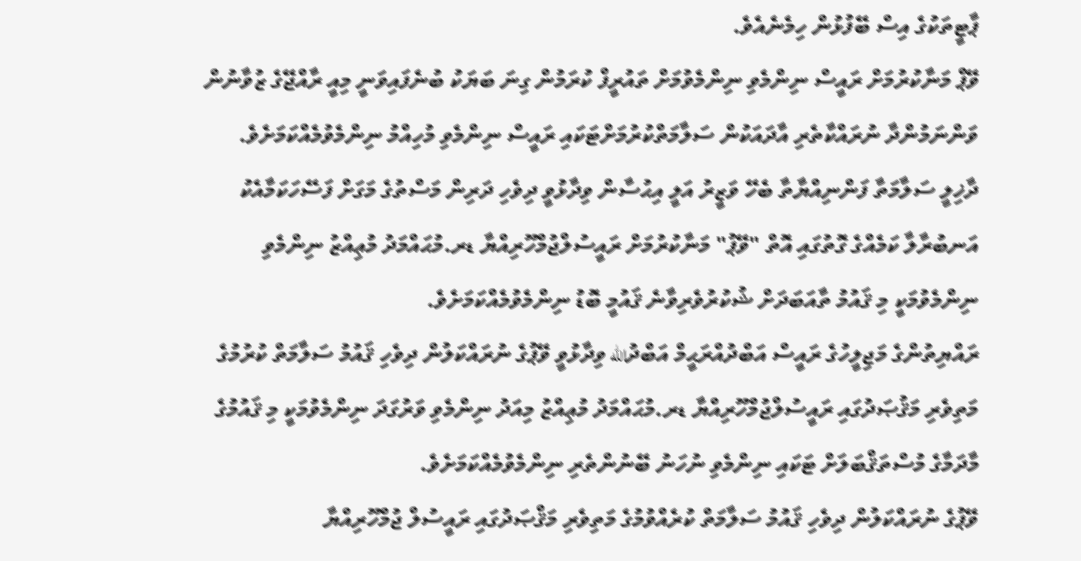ޕާޓީތަކުގެ އިސް ބޭފުޅުން ހިމެނެއެވެ.
ވޭޕް މަނާކުރުމަށް ރައީސް ނިންމެވި ނިންމެވުމަށް ތައުރީފް ކުރަމުން ގިނަ ބަޔަކު ބުނެފައިވަނީ މިއީ ރާއްޖޭގެ ޒުވާނުން ވަންނަމުންދާ ނުރައްކާތެރި އާދައަކުން ސަލާމަތްކުރުމަށްޓަކައި ރައީސް ނިންމެވި މުހިއްމު ނިންމެވުމެއްކަމަށެވެ.
ދާޚިލީ ސަލާމަތާ ފަންނިއްޔާތާ ބެހޭ ވަޒީރު އަލީ އިޙުސާން ވިދާޅުވީ ދިވެހި ދަރިން މަސްތުގެ މަގަށް ފަސޭހަކަމާއެކު އަނބުރާލާ ކަމެއްގެ ގޮތުގައި އޮތް "ވޭޕު" މަނާކުރުމަށް ރައީސުލްޖުމްހޫރިއްޔާ ޑރ.މުޙައްމަދު މުޢިއްޒު ނިންމެވި ނިންމެވުމަކީ މި ޤައުމު ތާއަބަދަށް ޝުކުރުވެރިވާނެ ޤައުމީ ބޮޑު ނިންމެވުމެއްކަމަށެވެ.
ރައްޔިތުންގެ މަޖިލީހުގެ ރައީސް އަބްދުއްރަޙީމް އަބްދުالله ވިދާޅުވީ ވޭޕުގެ ނުރައްކަލުން ދިވެހި ޤައުމު ސަލާމަތް ކުރުމުގެ މަތިވެރި މަޤުޞަދުގައި ރައީސުލްޖުމްހޫރިއްޔާ ޑރ.މުޙައްމަދު މުޢިއްޒު މިއަދު ނިންމެވި ވަރުގަދަ ނިންމެވުމަކީ މި ޤައުމުގެ މާދަމާގެ މުސްތަޤްބަލަށް ޓަކައި ނިންމެވި ނުހަނު ބޭނުންތެރި ނިންމެވުމެއްކަމަށެވެ.
ވޭޕުގެ ނުރައްކަލުން ދިވެހި ޤައުމު ސަލާމަތް ކުރެއްވުމުގެ މަތިވެރި މަޤްޞަދުގައި ރައީސުލް ޖުމްހޫރިއްޔާ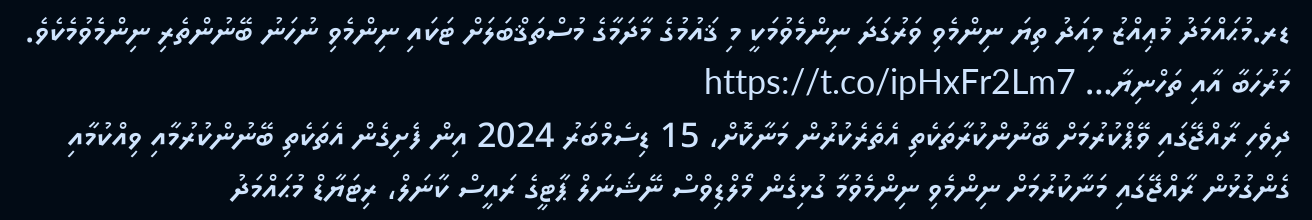ޑރ.މުޙައްމަދު މުޢިއްޒު މިއަދު ތިޔަ ނިންމެވި ވަރުގަދަ ނިންމެވުމަކީ މި ޤައުމުގެ މާދަމާގެ މުސްތަޤްބަލަށް ޓަކައި ނިންމެވި ނުހަނު ބޭނުންތެރި ނިންމެވުމެކެވެ. މަރުހަބާ އާއި ތަހްނިޔާ… https://t.co/ipHxFr2Lm7
ދިވެހި ރާއްޖޭގައި ވޭޕްކުރުމަށް ބޭނުންކުރާތަކެތި އެތެރެކުރުން މަނާކޮށް، 15 ޑިސެމްބަރު 2024 އިން ފެށިގެން އެތަކެތި ބޭނުންކުރުމާއި ވިއްކުމާއި ގެންގުޅުން ރާއްޖޭގައި މަނާކުރުމަށް ނިންމެވި ނިންމެވުމާ ގުޅިގެން މޯލްޑިވްސް ނޭޝަނަލް ޕާޓީގެ ރައީސް ކާނަލް، ރިޓަޔާޑް މުޙައްމަދު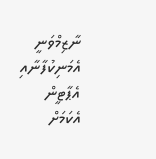ނާޒިމްވަނީ އެމަނިކުފާނާއި އެޕާޓީން އެކަމަށް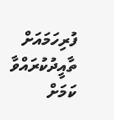ފުރިހަމައަށް ތާއީދުކުރައްވާ ކަމަށް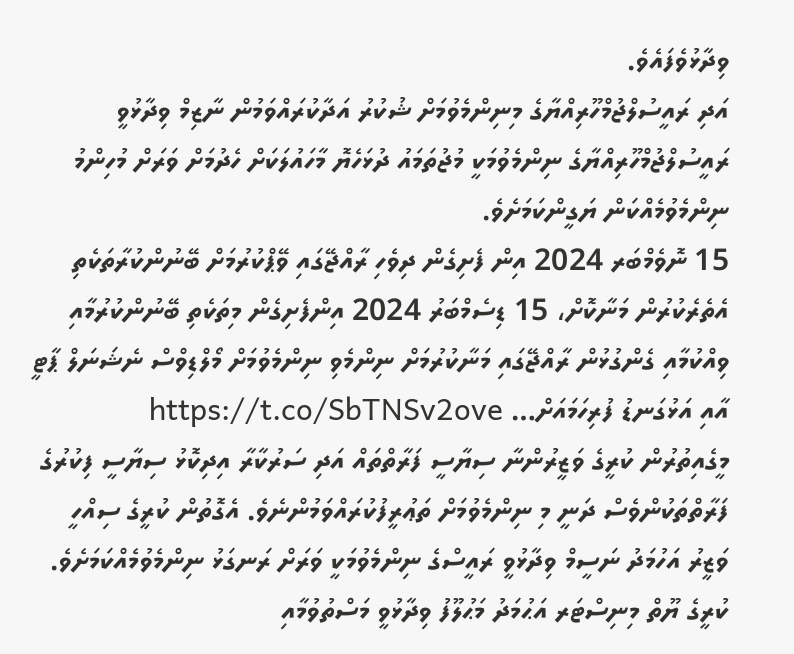ވިދާޅުވެފައެވެ.
އަދި ރައީސުލްޖުމްހޫރިއްޔާގެ މިނިންމެވުމަށް ޝުކުރު އަދާކުރައްވަމުން ނާޒިމް ވިދާޅުވީ ރައީސުލްޖުމްހޫރިއްޔާގެ ނިންމެވުމަކީ މުޖުތަމައު ދުޅަހެޔޮ މާހައުލަކަށް ހެދުމަށް ވަރަށް މުހިންމު ނިންމެވުމެއްކަން ޔަގީންކަމަށެވެ.
15 ނޮވެމްބަރ 2024 އިން ފެށިގެން ދިވެހި ރާއްޖޭގައި ވޭޕްކުރުމަށް ބޭނުންކުރާތަކެތި އެތެރެކުރުން މަނާކޮށް، 15 ޑިސެމްބަރު 2024 އިންފެށިގެން މިތަކެތި ބޭނުންކުރުމާއި ވިއްކުމާއި ގެންގުޅުން ރާއްޖޭގައި މަނާކުރުމަށް ނިންމެވި ނިންމެވުމަށް މޯލްޑިވްސް ނެޝަނަލް ޕާޓީ އާއި އަޅުގަނޑު ފުރިހަމައަށް… https://t.co/SbTNSv2ove
މީގެއިތުރުން ކުރީގެ ވަޒީރުންނާ ސިޔާސީ ފަރާތްތައް އަދި ސަރުކާރާ އިދިކޮޅު ސިޔާސީ ފިކުރުގެ ފަރާތްތަކުންވެސް ދަނީ މި ނިންމެވުމަށް ތަޢުރީފުކުރައްވަމުންނެވެ. އެގޮތުން ކުރީގެ ސިއްހީ ވަޒީރު އަހުމަދު ނަސީމް ވިދާޅުވީ ރައީސްގެ ނިންމެވުމަކީ ވަރަށް ރަނގަޅު ނިންމެވުމެއްކަމަށެވެ.
ކުރީގެ ޔޫތް މިނިސްޓަރ އަޙުމަދު މަޙުލޫފު ވިދާޅުވީ މަސްތުވުމާއި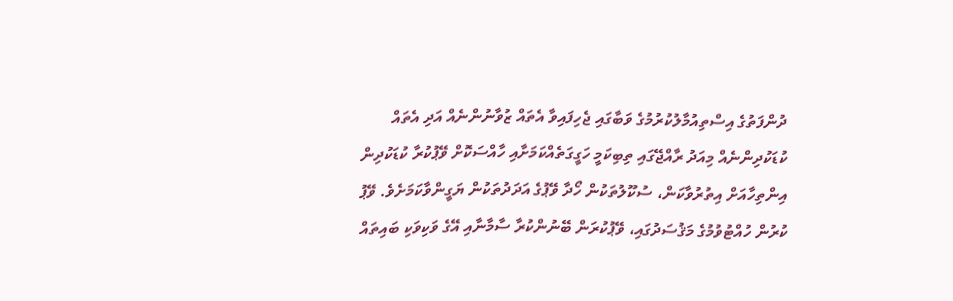ދުންފަތުގެ އިސްތިއުމާލުކުރުމުގެ ވަބާގައި ޖެހިފައިވާ އެތައް ޒުވާނުންނެއް އަދި އެތައް ކުޑަކުދިންނެއް މިއަދު ރާއްޖޭގައި ތިބިކަމީ ހަގީގަތެއްކަމަށާއި ހާއްސަކޮށް ވޭޕުކުރާ ކުޑަކުދިން އިންތިހާއަށް އިތުރުވާކަން، ސުކޫލުތަކުން ހޯދާ ވޭޕުގެ އަދަދުތަކުން ޔަގީންވާކަމަށެވެ. ވޭޕު ކުރުން ހުއްޓުވުމުގެ މަޤުސަދުގައި، ވޭޕުކުރަން ބޭނުންކުރާ ސާމާނާއި އޭގެ ވަކިވަކި ބައިތައް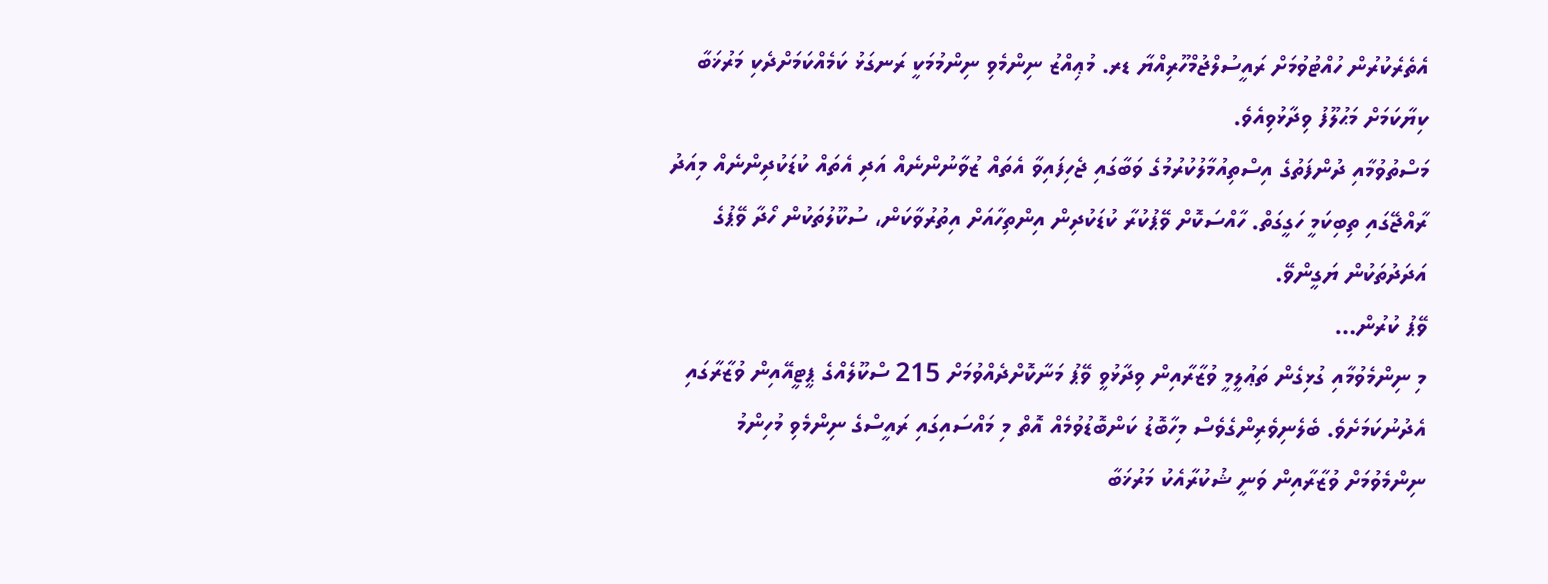އެތެރެކުރުން ހުއްޓުވުމަށް ރައީސުލްޖުމްހޫރިއްޔާ ޑރ. މުޢިއްޒު ނިންމެވި ނިންމުމަކީ ރަނގަޅު ކަމެއްކަމަށްދެކި މަރުޚަބާ ކިޔާކަމަށް މަޙުލޫފު ވިދާޅުވިއެވެ.
މަސްތުވުމާއި ދުންފަތުގެ އިސްތިއުމާލުކުރުމުގެ ވަބާގައި ޖެހިފައިވާ އެތައް ޒުވާނުންނެއް އަދި އެތައް ކުޑަކުދިންނެއް މިއަދު ރާއްޖޭގައި ތިބިކަމީ ހަގީގަތް. ހާއްސަކޮށް ވޭޕުކުރާ ކުޑަކުދިން އިންތިހާއަށް އިތުރުވާކަން، ސުކޫލުތަކުން ހޯދާ ވޭޕުގެ އަދަދުތަކުން ޔަގީންވޭ.
ވޭޕު ކުރުން…
މި ނިންމެވުމާއި ގުޅިގެން ތަޢުލީމީ ވުޒާރާއިން ވިދާޅުވީ ވޭޕު މަނާކޮށްދެއްވުމަށް 215 ސްކޫލެއްގެ ޕީޓީއޭއިން ވުޒާރާގައި އެދުނުކަމަށެވެ. ބެލެނިވެރިންގެވެސް މިހާބޮޑު ކަންބޮޑުވުމެއް އޮތް މި މައްސައިގައި ރައީސްގެ ނިންމެވި މުހިންމު ނިންމެވުމަށް ވުޒާރާއިން ވަނީ ޝުކުރާއެކު މަރުޚަބާ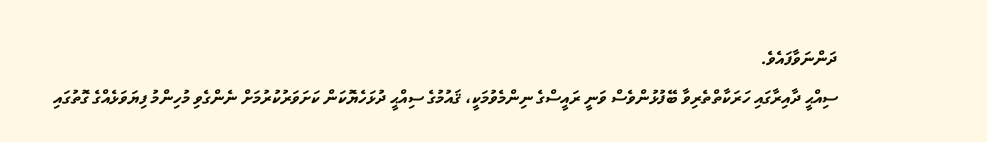ދަންނަވާފައެވެ.
ސިއްޙީ ދާއިރާގައި ހަރަކާތްތެރިވާ ބޭފުޅުންވެސް ވަނީ ރައީސްގެ ނިންމެވުމަކީ، ޤައުމުގެ ސިއްޙީ ދުޅަހެޔޮކަން ކަށަވަރުކުރުމަށް ނެންގެވި މުހިންމު ފިޔަވަޅެއްގެ ގޮތުގައި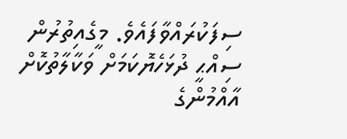ސިފަކުރައްވާފައެވެ. މީގެއިތުރުން ސިއްޙީ ދުޅަހެޔޮކަމަށް ވަކާލާތުކޮށް އާއްމުންގެ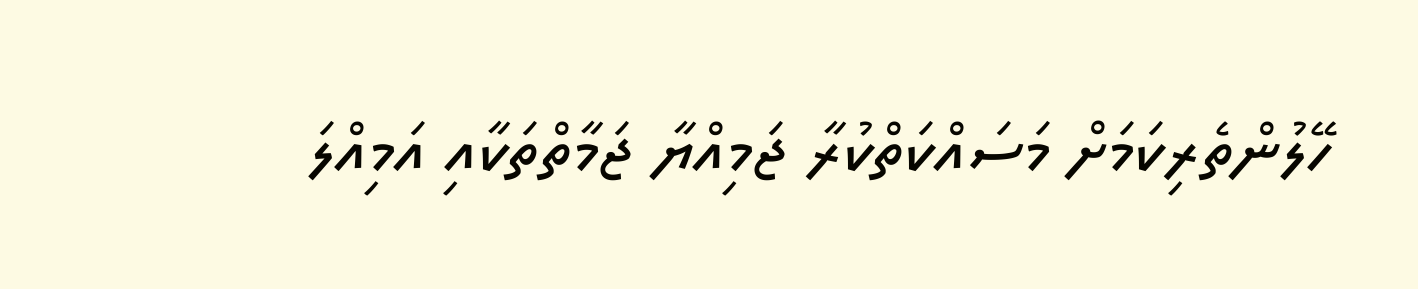ހޭލުންތެރިކަމަށް މަސައްކަތްކުރާ ޖަމިއްޔާ ޖަމާތްތަކާއި އަމިއްލަ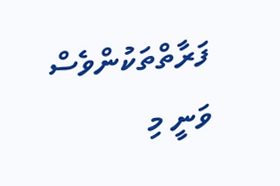ފަރާތްތަކުންވެސް ވަނީ މި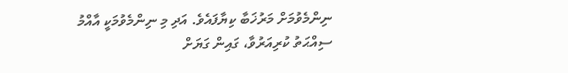ނިންމެވުމަށް މަރުޚަބާ ކިޔާފައެވެ. އަދި މި ނިންމެވުމަކީ އާއްމު ސިއްޙަތު ކުރިއަރުވާ، ގައިން ގަޔަށް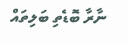ނާރާ ބޮޑެތި ބަލިތައް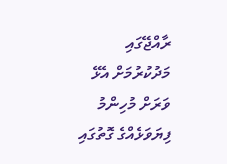ރާއްޖޭގައި މަދުކުރުމަށް އެޅޭ ވަރަށް މުހިންމު ފިޔަވަޅެއްގެ ގޮތުގައި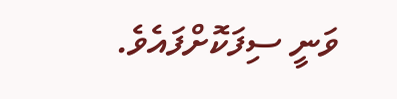ވަނީ ސިފަކޮށްފައެވެ.